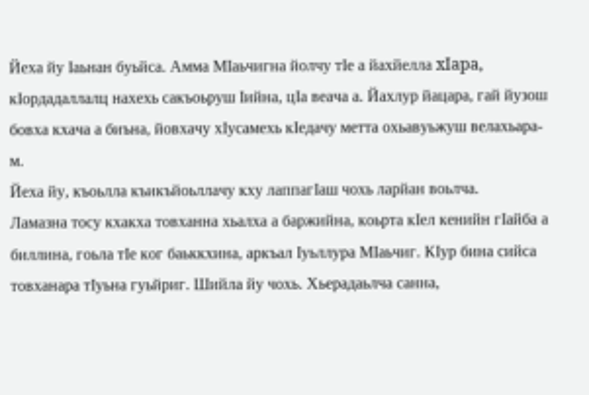Йеха йу Iаьнан буьйса. Амма МIаьчигна йолчу тIе а йахйелла xIapa, кIордадаллалц нахехь сакъоьруш Iийна, цIа веача а. Йахлур йацара, гай йузош бовха кхача а биъна, йовхачу хIусамехь кIедачу метта охьавуьжуш велахьара-м.
Йеха йу, къоьлла къикъйоьллачу кху лаппагIаш чохь ларйан воьлча.
Ламазна тосу кхакха товханна хьалха а баржийна, коьрта кIел кенийн гIайба а биллина, гоьла тIе ког баьккхина, аркъал Iуьллура МIаьчиг. КIур бина сийса товханара тIуьна гуьйриг. Шийла йу чохь. Хьерадаьлча санна,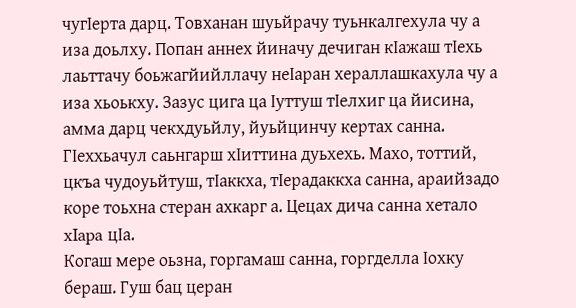чугIерта дарц. Товханан шуьйрачу туьнкалгехула чу а иза доьлху. Попан аннех йиначу дечиган кIажаш тIехь лаьттачу боьжагйийллачу неIаран хераллашкахула чу а иза хьоькху. Зазус цига ца Iуттуш тIелхиг ца йисина, амма дарц чекхдуьйлу, йуьйцинчу кертах санна. ГIеххьачул саьнгарш хIиттина дуьхехь. Махо, тоттий, цкъа чудоуьйтуш, тIаккха, тIерадаккха санна, араийзадо коре тоьхна стеран ахкарг а. Цецах дича санна хетало xIapa цIа.
Когаш мере оьзна, горгамаш санна, горгделла Iохку бераш. Гуш бац церан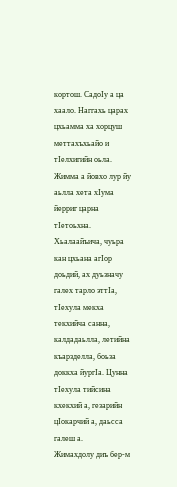кортош. СадоIу а ца хаало. Наггахь царах цхьамма ха хорцуш меттахъхьайо и тIелхигийн оьла. Жимма а йовхо лур йу аьлла хета хIума йерриг царна тIетоьхна. Хьалаайъича, чуьра кан цхьана агIор доьдий, ах дуьзначу галех тарло эттIа, тIехула мекха текхийча санна, калдадаьлла, летийна къарзделла, боьза доккха йургIа. Цунна тIехула тийсина кхекхий а, гезарийн цIокарчий а, даьсса галеш а.
Жимахдолу диъ бер-м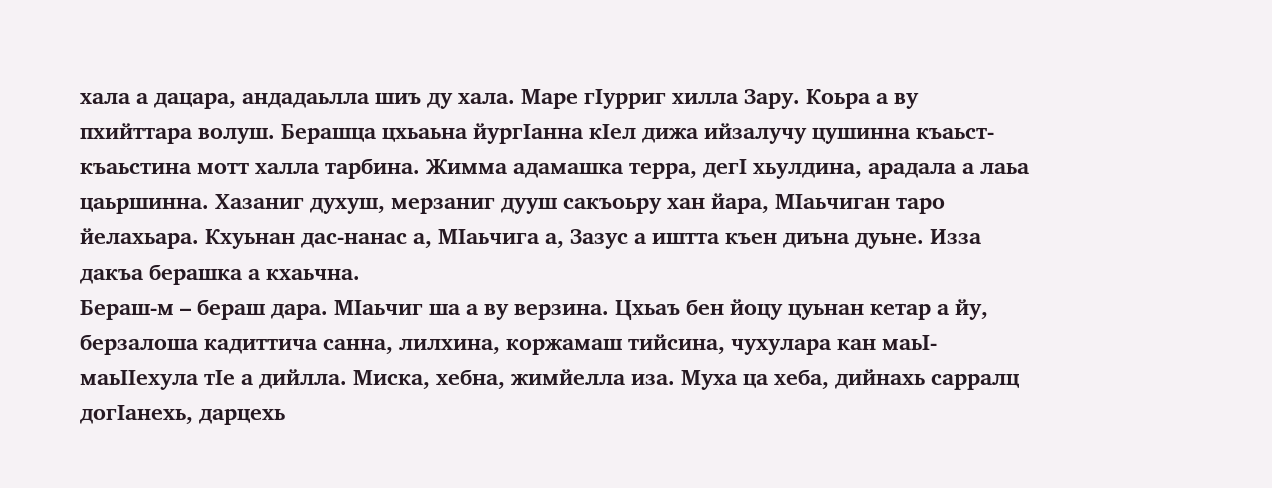хала а дацара, андадаьлла шиъ ду хала. Маре гIурриг хилла Зару. Коьра а ву пхийттара волуш. Берашца цхьаьна йургIанна кIел дижа ийзалучу цушинна къаьст-къаьстина мотт халла тарбина. Жимма адамашка терра, дегI хьулдина, арадала а лаьа цаьршинна. Хазаниг духуш, мерзаниг дууш сакъоьру хан йара, МIаьчиган таро йелахьара. Кхуьнан дас-нанас а, МIаьчига а, Зазус а иштта къен диъна дуьне. Изза дакъа берашка а кхаьчна.
Бераш-м – бераш дара. МIаьчиг ша а ву верзина. Цхьаъ бен йоцу цуьнан кетар а йу, берзалоша кадиттича санна, лилхина, коржамаш тийсина, чухулара кан маьI-маьIIехула тIе а дийлла. Миска, хебна, жимйелла иза. Муха ца хеба, дийнахь сарралц догIанехь, дарцехь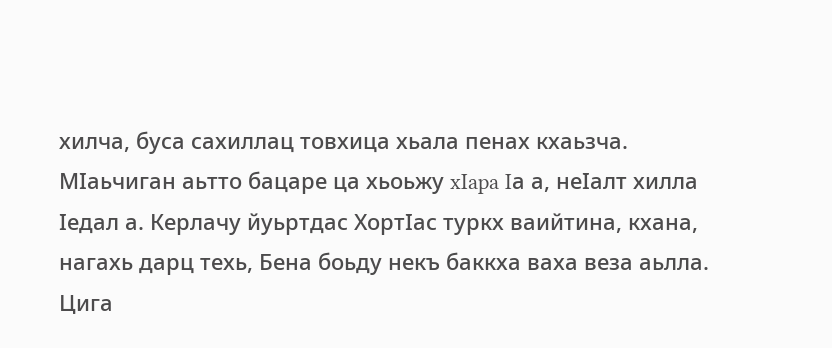хилча, буса сахиллац товхица хьала пенах кхаьзча.
МIаьчиган аьтто бацаре ца хьоьжу xIapa Iа а, неIалт хилла Iедал а. Керлачу йуьртдас ХортIас туркх ваийтина, кхана, нагахь дарц техь, Бена боьду некъ баккха ваха веза аьлла. Цига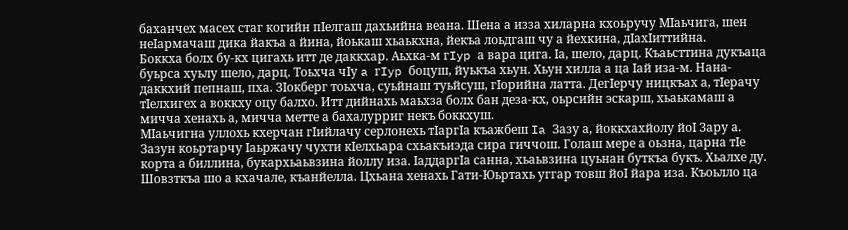баханчех масех стаг когийн пIелгаш дахьийна веана. Шена а изза хиларна кхоьручу МIаьчига, шен неIармачаш дика йакъа а йина, йоькаш хьаькхна, йекъа лоьдгаш чу а йехкина, дIахIиттийна.
Боккха болх бу-кх цигахь итт де даккхар. Аьхка-м гIyp а вара цига. Iа, шело, дарц. Къаьсттина дукъаца буьрса хуьлу шело, дарц. Тоьхча чIу a гIyp боцуш, йуькъа хьун. Хьун хилла а ца Iай иза-м. Нана-даккхий пепнаш, пха. ЗIокберг тоьхча, суьйнаш туьйсуш, гIорийна латта. ДегIерчу ницкъах а, тIерачу тIелхигех а воккху оцу балхо. Итт дийнахь маьхза болх бан деза-кх, оьрсийн эскарш, хьаькамаш а мичча хенахь а, мичча метте а бахалурриг некъ боккхуш.
МIаьчигна уллохь кхерчан гIийлачу серлонехь тIаргIа къажбеш Ia Зазу а, йоккхахйолу йоI Зару а. Зазун коьртарчу Iаьржачу чухти кIелхьара схьакъиэда сира гиччош. Голаш мере а оьзна, царна тIе корта а биллина, букархьаьвзина йоллу иза. IаддаргIа санна, хьаьвзина цуьнан буткъа букъ. Хьалхе ду. Шовзткъа шо а кхачале, къанйелла. Цхьана хенахь Гати-Юьртахь уггар товш йоI йара иза. Къоьлло ца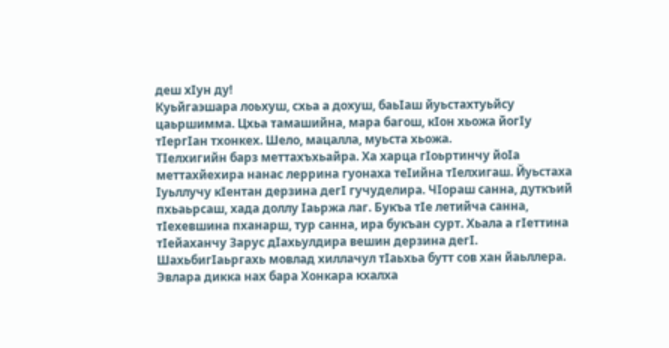деш хIун ду!
Куьйгаэшара лоьхуш, схьа а дохуш, баьIаш йуьстахтуьйсу цаьршимма. Цхьа тамашийна, мара багош, кIон хьожа йогIу тIергIан тхонкех. Шело, мацалла, муьста хьожа.
ТIелхигийн барз меттахъхьайра. Ха харца гIоьртинчу йоIа меттахйехира нанас леррина гуонаха теIийна тIелхигаш. Йуьстаха Iуьллучу кIентан дерзина дегI гучуделира. ЧIораш санна, дуткъий пхьаьрсаш, хада доллу Iаьржа лаг. Букъа тIе летийча санна, тIехевшина пханарш, тур санна, ира букъан сурт. Хьала а гIеттина тIейаханчу Зарус дIахьулдира вешин дерзина дегI.
ШахьбигIаьргахь мовлад хиллачул тIаьхьа бутт сов хан йаьллера. Эвлара дикка нах бара Хонкара кхалха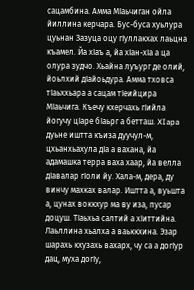сацамбина. Амма МIаьчиган ойла йиллина керчара. Бус-буса хуьлура цуьнан Зазуца оцу гIуллакхах лаьцна къамел. Йа хIаъ а, йа хIан-хIа а ца олура зудчо. Хьайна луъург де олий, йоьлхий дIайоьдура. Амма тховса тIаьххьара а сацам тIеийцира МIаьчига. Къечу кхерчахь гIийла йогучу цIаре бIаьрг а бетташ. XIapa дуьне иштта къиза дуучул-м, цхьанхьахула дIа а вахана, йа адамашка терра ваха хаар, йа велла дIавалар гIоли йу. Хала-м, дера, ду винчу махках валар. Иштта а, вуьшта а, цунах воккхур ма ву иза, пусар доцуш. ТIаьхьа салтий а хIиттийна. Лаьллина хьалха а ваьккхина. Эзар шарахь кхузахь вахарх, чу са а догIур дац, муха догIу,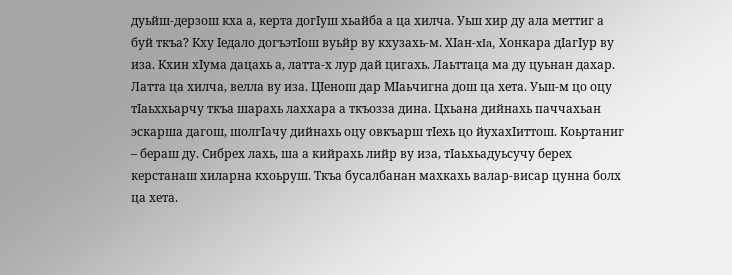дуьйш-дерзош кха а, керта догIуш хьайба а ца хилча. Уьш хир ду ала меттиг а буй ткъа? Кху Iедало догъэтIош вуьйр ву кхузахь-м. ХIан-xIa, Хонкара дIагIур ву иза. Кхин хIума дацахь а, латта-х лур дай цигахь. Лаьттаца ма ду цуьнан дахар. Латта ца хилча, велла ву иза. ЦIенош дар МIаьчигна дош ца хета. Уьш-м цо оцу тIаьххьарчу ткъа шарахь лаххара а ткъозза дина. Цхьана дийнахь паччахьан эскарша дагош, шолгIачу дийнахь оцу овкъарш тIехь цо йухахIиттош. Коьртаниг – бераш ду. Сибрех лахь, ша а кийрахь лийр ву иза, тIаьхьадуьсучу берех керстанаш хиларна кхоьруш. Ткъа бусалбанан махкахь валар-висар цунна болх ца хета.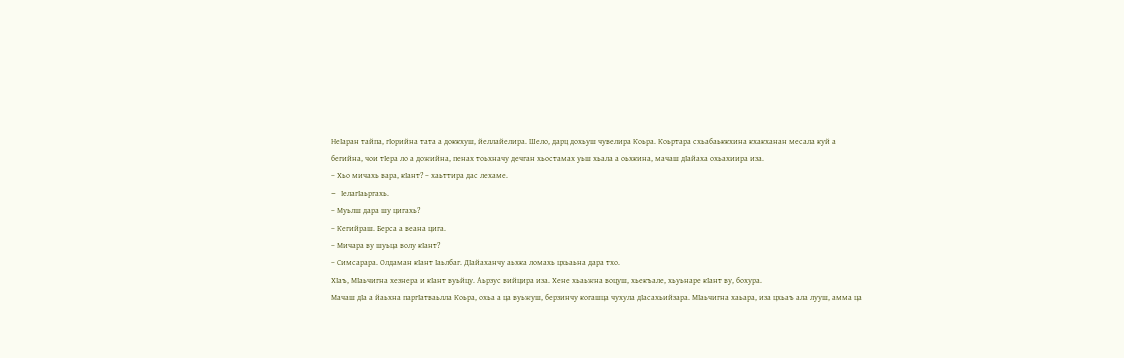НеIаран тайпа, гIорийна тата а доккхуш, йеллайелира. Шело, дарц дохьуш чувелира Коьра. Коьртара схьабаьккхина кхакханан месала куй а бегийна, чои тIера ло а дожийна, пенах тоьхначу дечган хьостамах уьш хьала а оьхкина, мачаш дIайаха охьахиира иза.
– Хьо мичахь вара, кIант? – хаьттира дас лехаме.
– IелагIаьргахь.
– Муьлш дара шу цигахь?
– Кегийраш. Берса а веана цига.
– Мичара ву шуьца волу кIант?
– Симсарара. Олдаман кIант Iаьлбаг. ДIайаханчу аьхка ломахь цхьаьна дара тхо.
ХIаъ, МIаьчигна хезнера и кIант вуьйцу. Аьрзус вийцира иза. Хене хьаьжна воцуш, хьекъале, хьуьнаре кIант ву, бохура.
Мачаш дIа а йаьхна паргIатваьлла Коьра, охьа а ца вуьжуш, берзинчу когашца чухула дIасахьийзара. МIаьчигна хаьара, иза цхьаъ ала лууш, амма ца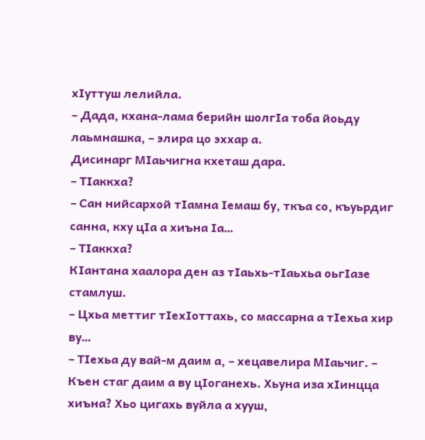хIуттуш лелийла.
– Дада, кхана-лама берийн шолгIа тоба йоьду лаьмнашка, – элира цо эххар а.
Дисинарг МIаьчигна кхеташ дара.
– ТIаккха?
– Сан нийсархой тIамна Iемаш бу, ткъа со, къуьрдиг санна, кху цIа а хиъна Iа…
– ТIаккха?
КIантана хаалора ден аз тIаьхь-тIаьхьа оьгIазе стамлуш.
– Цхьа меттиг тIехIоттахь, со массарна а тIехьа хир ву…
– ТIехьа ду вай-м даим а, – хецавелира МIаьчиг. – Къен стаг даим а ву цIоганехь. Хьуна иза хIинцца хиъна? Хьо цигахь вуйла а хууш,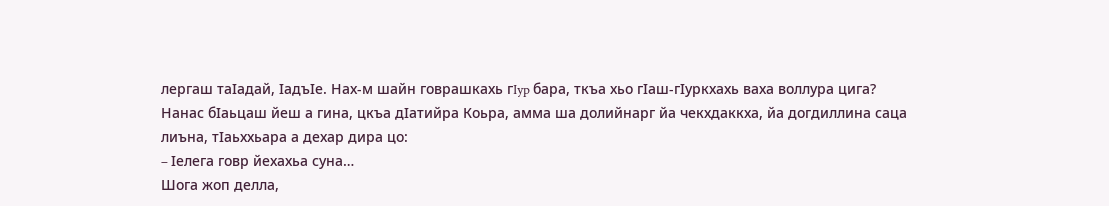лергаш таIадай, IадъIе. Нах-м шайн говрашкахь гIyp бара, ткъа хьо гIаш-гIуркхахь ваха воллура цига?
Нанас бIаьцаш йеш а гина, цкъа дIатийра Коьра, амма ша долийнарг йа чекхдаккха, йа догдиллина саца лиъна, тIаьххьара а дехар дира цо:
– Iелега говр йехахьа суна…
Шога жоп делла,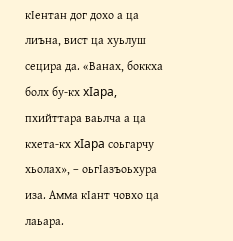кIентан дог дохо а ца лиъна, вист ца хуьлуш сецира да. «Ванах, боккха болх бу-кх xIapa, пхийттара ваьлча а ца кхета-кх xIapa соьгарчу хьолах», – оьгIазъоьхура иза. Амма кIант човхо ца лаьара.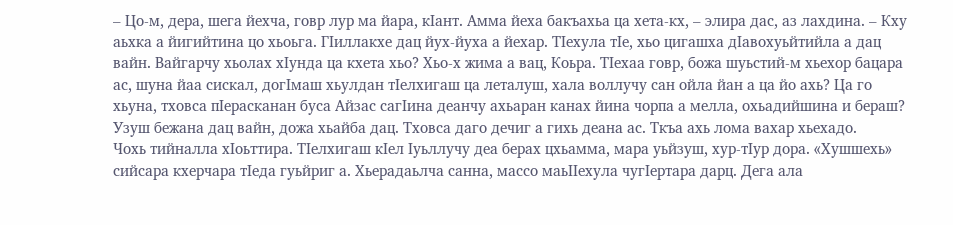– Цо-м, дера, шега йехча, говр лур ма йара, кIант. Амма йеха бакъахьа ца хета-кх, – элира дас, аз лахдина. – Кху аьхка а йигийтина цо хьоьга. ГIиллакхе дац йух-йуха а йехар. ТIехула тIе, хьо цигашха дIавохуьйтийла а дац вайн. Вайгарчу хьолах хIунда ца кхета хьо? Хьо-х жима а вац, Коьра. ТIехаа говр, божа шуьстий-м хьехор бацара ас, шуна йаа сискал, догIмаш хьулдан тIелхигаш ца леталуш, хала воллучу сан ойла йан а ца йо ахь? Ца го хьуна, тховса пIерасканан буса Айзас сагIина деанчу ахьаран канах йина чорпа а мелла, охьадийшина и бераш? Узуш бежана дац вайн, дожа хьайба дац. Тховса даго дечиг а гихь деана ас. Ткъа ахь лома вахар хьехадо.
Чохь тийналла хIоьттира. ТIелхигаш кIел Iуьллучу деа берах цхьамма, мара уьйзуш, хур-тIур дора. «Хушшехь» сийсара кхерчара тIеда гуьйриг а. Хьерадаьлча санна, массо маьIIехула чугIертара дарц. Дега ала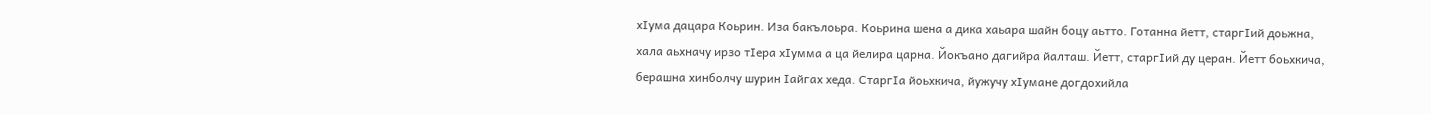хIума дацара Коьрин. Иза бакълоьра. Коьрина шена а дика хаьара шайн боцу аьтто. Готанна йетт, старгIий доьжна, хала аьхначу ирзо тIера хIумма а ца йелира царна. Йокъано дагийра йалташ. Йетт, старгIий ду церан. Йетт боьхкича, берашна хинболчу шурин Iайгах хеда. СтаргIа йоьхкича, йужучу хIумане догдохийла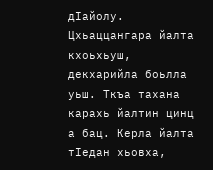дIайолу. Цхьаццангара йалта кхоьхьуш, декхарийла боьлла уьш. Ткъа тахана карахь йалтин цинц а бац. Керла йалта тIедан хьовха,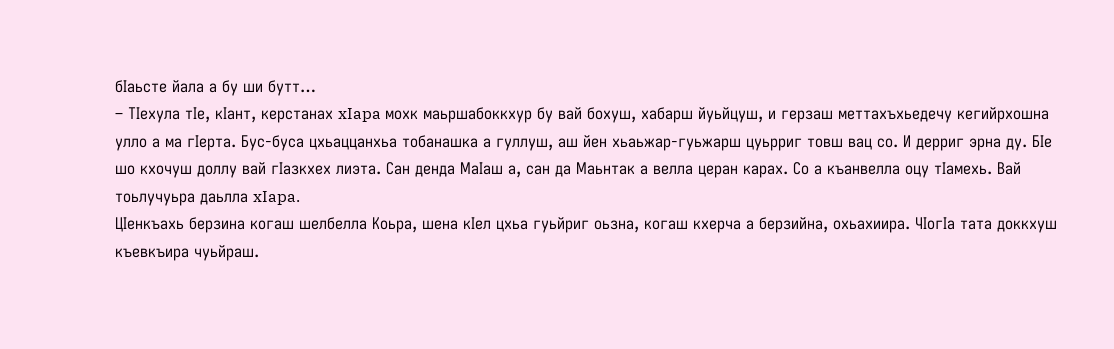бIаьсте йала а бу ши бутт…
– ТIехула тIе, кIант, керстанах xIapa мохк маьршабоккхур бу вай бохуш, хабарш йуьйцуш, и герзаш меттахъхьедечу кегийрхошна улло а ма гIерта. Бус-буса цхьаццанхьа тобанашка а гуллуш, аш йен хьаьжар-гуьжарш цуьрриг товш вац со. И дерриг эрна ду. БIе шо кхочуш доллу вай гIазкхех лиэта. Сан денда МаIаш а, сан да Маьнтак а велла церан карах. Со а къанвелла оцу тIамехь. Вай тоьлучуьра даьлла xIapa.
ЦIенкъахь берзина когаш шелбелла Коьра, шена кIел цхьа гуьйриг оьзна, когаш кхерча а берзийна, охьахиира. ЧIогIа тата доккхуш къевкъира чуьйраш.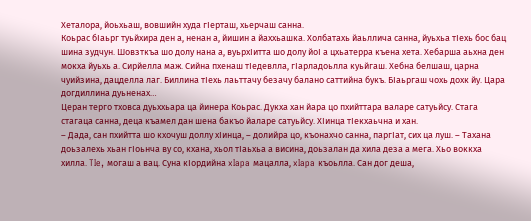Хеталора, йоьхьаш, вовшийн худа гIерташ, хьерчаш санна.
Коьрас бIаьрг туьйхира ден а, ненан а, йишин а йаххьашка. Холбатахь йаьллича санна, йуьхьа тIехь бос бац шина зудчун. Шовзткъа шо долу нана а, вуьрхIитта шо долу йоI а цхьатерра къена хета. Хебарша аьхна ден мокха йуьхь а. Сирйелла маж. Сийна пхенаш тIедевлла, гIарладоьлла куьйгаш. Хебна белшаш, царна чуийзина, дацделла лаг. Биллина тIехь лаьттачу безачу балано саттийна букъ. БIаьргаш чохь дохк йу. Цара догдиллина дуьненах…
Церан терго тховса дуьххьара ца йинера Коьрас. Дукха хан йара цо пхийттара валаре сатуьйсу. Стага стагаца санна, деца къамел дан шена бакъо йаларе сатуьйсу. ХIинца тIекхаьчна и хан.
– Дада, сан пхийтта шо кхочуш доллу хIинца, – долийра цо, къонахчо санна, паргIат, сих ца луш. – Тахана доьзалехь хьан гIоьнча ву со, кхана, хьол тIаьхьа а висина, доьзалан да хила деза а мега. Хьо воккха хилла. TIe, могаш а вац. Суна кIордийна xIapa мацалла, xIapa къоьлла. Сан дог деша,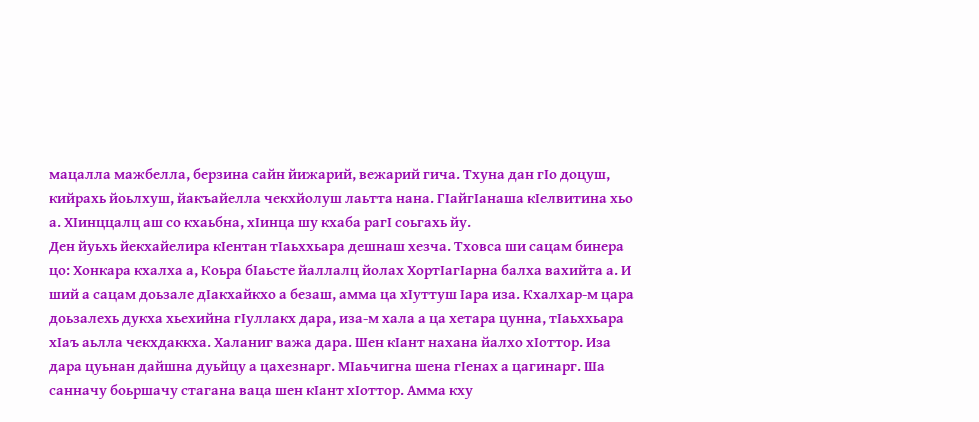мацалла мажбелла, берзина сайн йижарий, вежарий гича. Тхуна дан гIo доцуш, кийрахь йоьлхуш, йакъайелла чекхйолуш лаьтта нана. ГIайгIанаша кIелвитина хьо а. ХIинццалц аш со кхаьбна, хIинца шу кхаба рaгI соьгахь йу.
Ден йуьхь йекхайелира кIентан тIаьххьара дешнаш хезча. Тховса ши сацам бинера цо: Хонкара кхалха а, Коьра бIаьсте йаллалц йолах ХортIагIарна балха вахийта а. И ший а сацам доьзале дIакхайкхо а безаш, амма ца хIуттуш Iара иза. Кхалхар-м цара доьзалехь дукха хьехийна гIуллакх дара, иза-м хала а ца хетара цунна, тIаьххьара хIаъ аьлла чекхдаккха. Халаниг важа дара. Шен кIант нахана йалхо хIоттор. Иза дара цуьнан дайшна дуьйцу а цахезнарг. МIаьчигна шена гIенах а цагинарг. Ша санначу боьршачу стагана ваца шен кIант хIоттор. Амма кху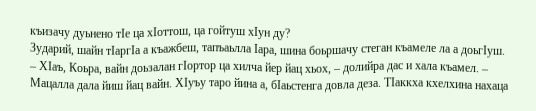къизачу дуьнено тIе ца хIоттош, ца гойтуш хIун ду?
Зударий, шайн тIаргIа а къажбеш, тапъаьлла Iара, шина боьршачу стеган къамеле ла а доьгIуш.
– ХIаъ, Коьра, вайн доьзалан гIортор ца хилча йер йац хьох, – долийра дас и хала къамел. – Мацалла дала йиш йац вайн. ХIуъу таро йина а, бIаьстенга довла деза. ТIаккха кхелхина нахаца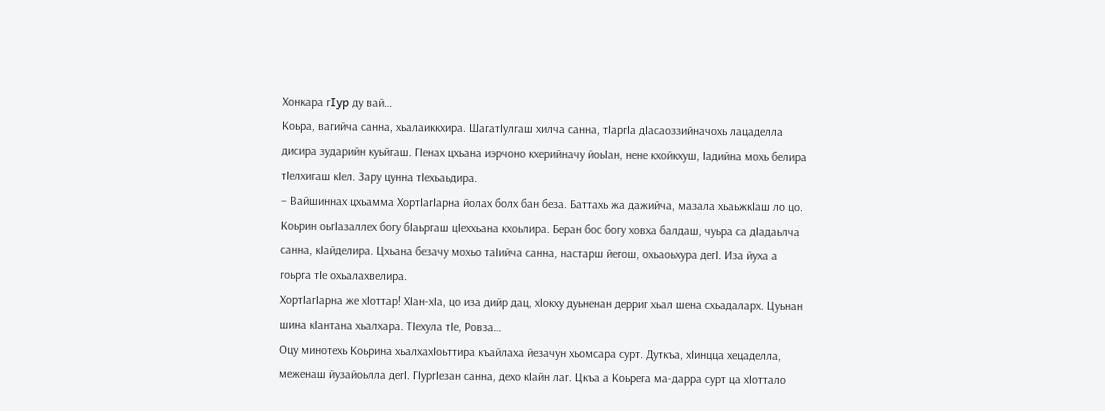Хонкара гIyp ду вай…
Коьра, вагийча санна, хьалаиккхира. ШагатIулгаш хилча санна, тIаргIа дIасаоззийначохь лацаделла дисира зударийн куьйгаш. ГIенах цхьана иэрчоно кхерийначу йоьIан, нене кхойкхуш, Iадийна мохь белира тIелхигаш кIел. Зару цунна тIехьаьдира.
– Вайшиннах цхьамма ХортIагIарна йолах болх бан беза. Баттахь жа дажийча, мазала хьаьжкIаш ло цо.
Коьрин оьгIазаллех богу бIаьргаш цIеххьана кхоьлира. Беран бос богу ховха балдаш, чуьра са дIадаьлча санна, кIайделира. Цхьана безачу мохьо таIийча санна, настарш йегош, охьаоьхура дегI. Иза йуха а гоьрга тIе охьалахвелира.
ХортIагIарна же хIоттар! ХIан-хIа, цо иза дийр дац, хIокху дуьненан дерриг хьал шена схьадаларх. Цуьнан шина кIантана хьалхара. ТIехула тIе, Ровза…
Оцу минотехь Коьрина хьалхахIоьттира къайлаха йезачун хьомсара сурт. Дуткъа, хIинцца хецаделла, меженаш йузайоьлла дегI. ГIургIезан санна, дехо кIайн лаг. Цкъа а Коьрега ма-дарра сурт ца хIоттало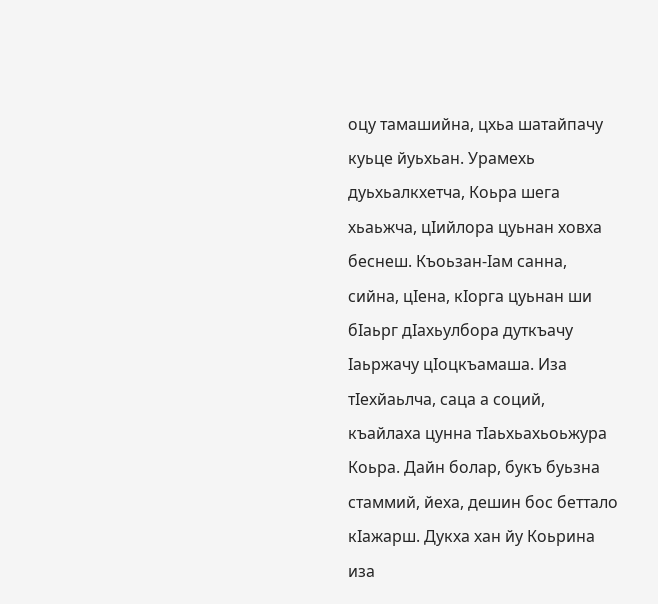оцу тамашийна, цхьа шатайпачу куьце йуьхьан. Урамехь дуьхьалкхетча, Коьра шега хьаьжча, цIийлора цуьнан ховха беснеш. Къоьзан-Iам санна, сийна, цIена, кIорга цуьнан ши бIаьрг дIахьулбора дуткъачу Iаьржачу цIоцкъамаша. Иза тIехйаьлча, саца а соций, къайлаха цунна тIаьхьахьоьжура Коьра. Дайн болар, букъ буьзна стаммий, йеха, дешин бос беттало кIажарш. Дукха хан йу Коьрина иза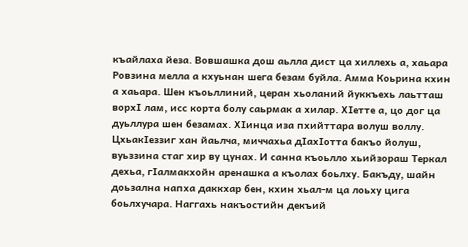къайлаха йеза. Вовшашка дош аьлла дист ца хиллехь а, хаьара Ровзина мелла а кхуьнан шега безам буйла. Амма Коьрина кхин а хаьара. Шен къоьллиний, церан хьоланий йуккъехь лаьтташ ворхI лам, исс корта болу саьрмак а хилар. ХIетте а, цо дог ца дуьллура шен безамах. ХIинца иза пхийттара волуш воллу. ЦхьакIеззиг хан йаьлча, миччахьа дIахIотта бакъо йолуш, вуьззина стаг хир ву цунах. И санна къоьлло хьийзораш Теркал дехьа, гIалмакхойн аренашка а къолах боьлху. Бакъду, шайн доьзална напха даккхар бен, кхин хьал-м ца лоьху цига боьлхучара. Наггахь накъостийн декъий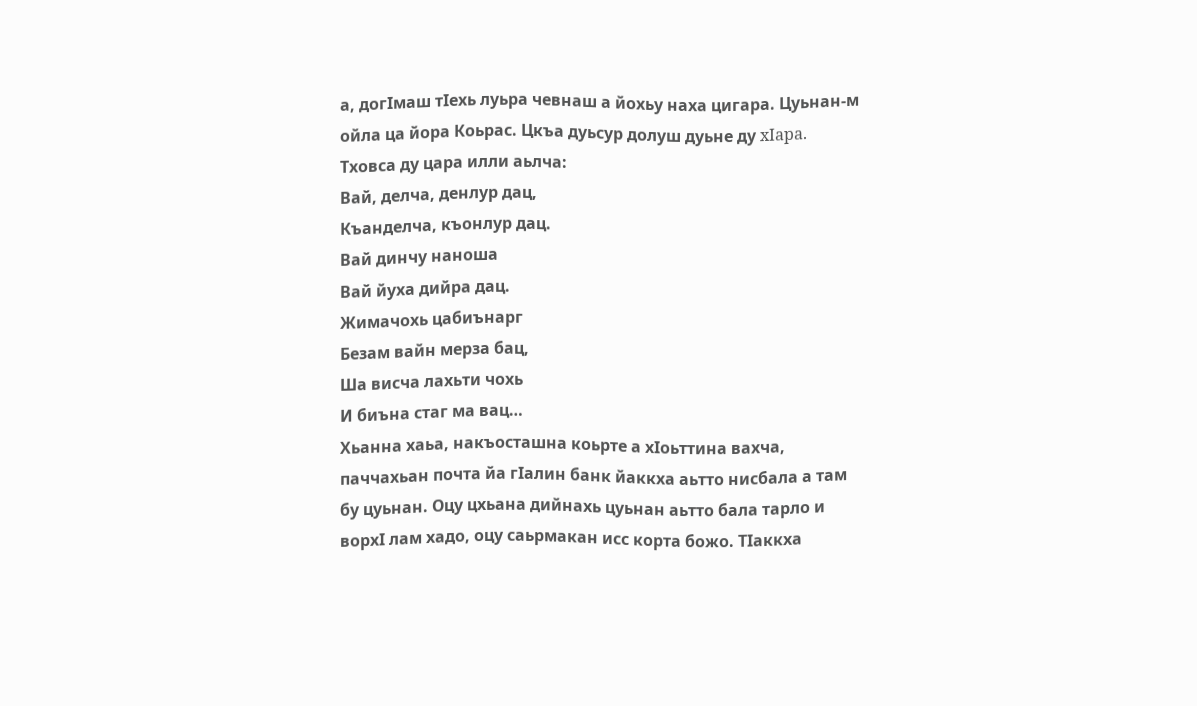а, догIмаш тIехь луьра чевнаш а йохьу наха цигара. Цуьнан-м ойла ца йора Коьрас. Цкъа дуьсур долуш дуьне ду xIapa. Тховса ду цара илли аьлча:
Вай, делча, денлур дац,
Къанделча, къонлур дац.
Вай динчу наноша
Вай йуха дийра дац.
Жимачохь цабиънарг
Безам вайн мерза бац,
Ша висча лахьти чохь
И биъна стаг ма вац…
Хьанна хаьа, накъосташна коьрте а хIоьттина вахча, паччахьан почта йа гIалин банк йаккха аьтто нисбала а там бу цуьнан. Оцу цхьана дийнахь цуьнан аьтто бала тарло и ворхI лам хадо, оцу саьрмакан исс корта божо. ТIаккха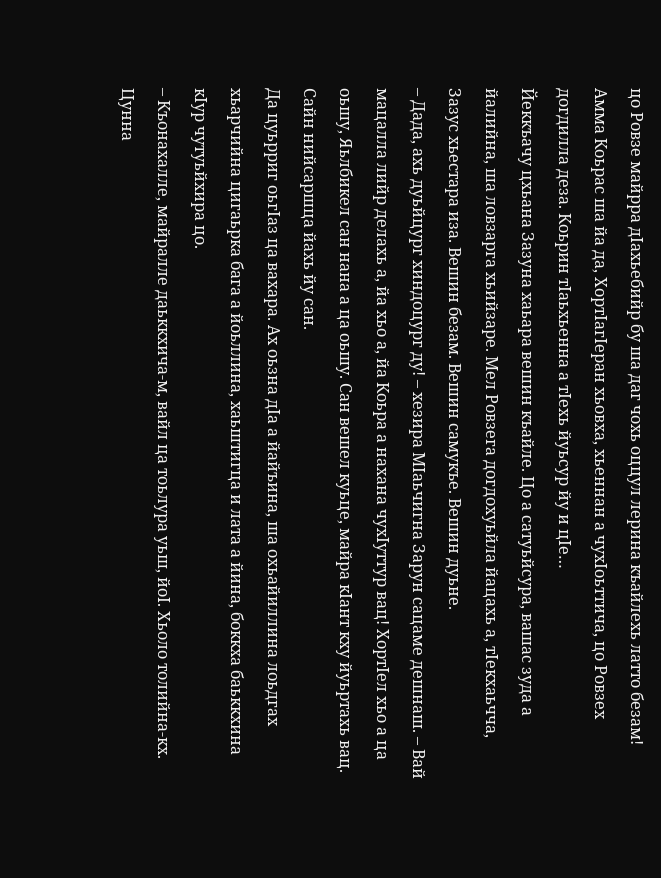цо Ровзе майрра дIахьебийр бу ша даг чохь оццул лерина къайлехь латто безам! Амма Коьрас ша йа да, ХортIагIеран хьовха, хьеннан а чухIоьттича, цо Ровзех догдилла деза. Коьрин тIаьхьенна а тIехь йуьсур йу и цIе…
Йеккъачу цхьана Зазуна хаьара вешин къайле. Цо а сатуьйсура, вашас зуда а йалийна, ша ловзарга хьийзаре. Мел Ровзега догдохуьйла йацахь а, тIекхаьчча, Зазус хьестара иза. Вешин безам. Вешин самукъе. Вешин дуьне.
– Дада, ахь дуьйцург хиндоцург ду! – хезира МIаьчигна Зарун сацаме дешнаш. – Вай мацалла лийр делахь а, йа хьо а, йа Коьра а нахана чухIуттур вац! ХортIел хьо а ца оьшу, Яьлбикел сан нана а ца оьшу. Сан вешел куьце, майра кIант кху йуьртахь вац. Сайн нийсаршца йахь йу сан.
Да цуьрриг оьгIаз ца вахара. Ах оьзна дIа а йайъина, ша охьайиллина лоьдгах хьарчийна цигаьрка бага а йоьллина, хаьштигца и лата а йина, боккха баьккхина кIур чутуьйхира цо.
– Къонахалле, майралле даьккхича-м, вайл ца тоьлура уьш, йоI. Хьоло толийна-кх. Цунна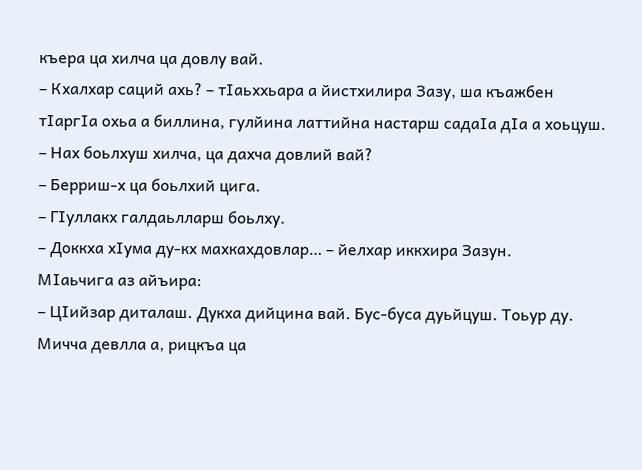къера ца хилча ца довлу вай.
– Кхалхар саций ахь? – тIаьххьара а йистхилира Зазу, ша къажбен тIаргIа охьа а биллина, гулйина латтийна настарш садаIа дIа а хоьцуш.
– Нах боьлхуш хилча, ца дахча довлий вай?
– Берриш-х ца боьлхий цига.
– ГIуллакх галдаьлларш боьлху.
– Доккха хIума ду-кх махкахдовлар… – йелхар иккхира Зазун.
МIаьчига аз айъира:
– ЦIийзар диталаш. Дукха дийцина вай. Бус-буса дуьйцуш. Тоьур ду. Мичча девлла а, рицкъа ца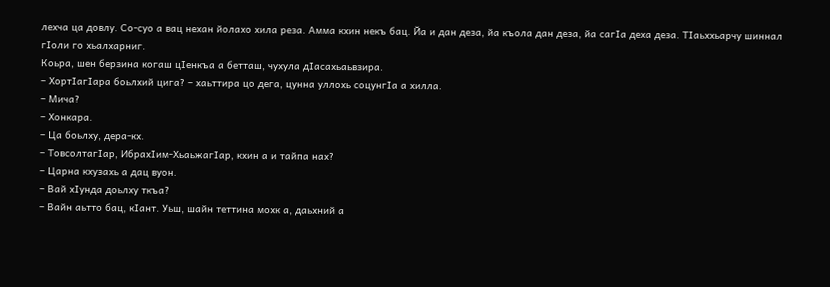лехча ца довлу. Со-суо а вац нехан йолахо хила реза. Амма кхин некъ бац. Йа и дан деза, йа къола дан деза, йа caгIa деха деза. ТIаьххьарчу шиннал гIоли го хьалхарниг.
Коьра, шен берзина когаш цIенкъа а бетташ, чухула дIасахьаьвзира.
– ХортIагIара боьлхий цига? – хаьттира цо дега, цунна уллохь соцунгIа а хилла.
– Мича?
– Хонкара.
– Ца боьлху, дера-кх.
– ТовсолтагIар, ИбрахIим-ХьаьжагIар, кхин а и тайпа нах?
– Царна кхузахь а дац вуон.
– Вай хIунда доьлху ткъа?
– Вайн аьтто бац, кIант. Уьш, шайн теттина мохк а, даьхний а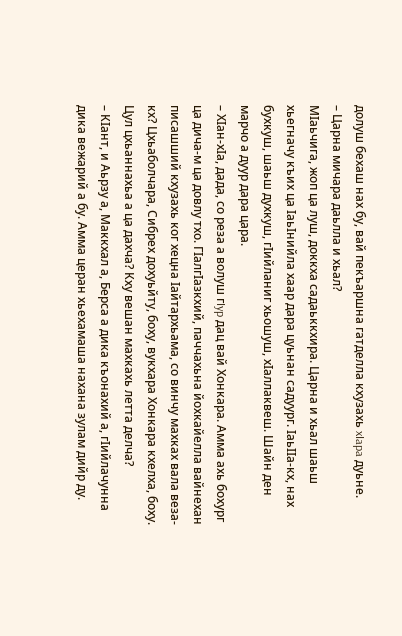долуш бехаш нах бу, вай пекъаршна гатделла кхузахь xIapa дуьне.
– Царна мичара даьлла и хьал?
МIаьчига, жоп ца луш, доккха садаьккхира. Царна и хьал шаьш хьегначу къих ца IаьIнийла хаар дара цуьнан садуург. IаьIIа-кх, нах бухкуш, шаьш духкуш, гIийланиг хьошуш, хIаллаквеш. Шайн ден марчо а дуур дара цара.
– ХIан-хIа, дада, со реза а волуш гIyp дац вай Хонкара. Амма ахь бохург ца дича-м ца довлу тхо. ГIалгIазкхий, паччахьна йохкайелла вайнехан писашший кхузахь ког хецна Iайтархьама, со винчу махках вала веза-кх? Цхьаболчара, Сибрех дохуьйту, боху, вукхара Хонкара кхелха, боху. Цул цхьаннахьа а ца дахча? Кху вешан махкахь летта делча?
– КIант, и Аьрзу а, Маккхал а, Берса а дика къонахий а, гIийлачунна дика вежарий а бу. Амма церан хьехамаша нахана зулам дийр ду.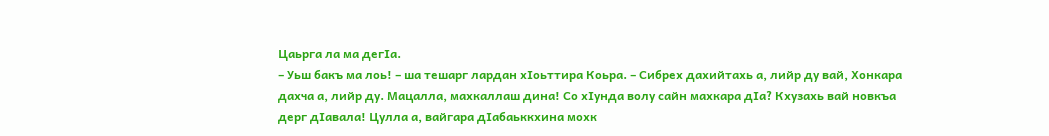Цаьрга ла ма дегIа.
– Уьш бакъ ма лоь! – ша тешарг лардан хIоьттира Коьра. – Сибрех дахийтахь а, лийр ду вай, Хонкара дахча а, лийр ду. Мацалла, махкаллаш дина! Со хIунда волу сайн махкара дIа? Кхузахь вай новкъа дерг дIавала! Цулла а, вайгара дIабаьккхина мохк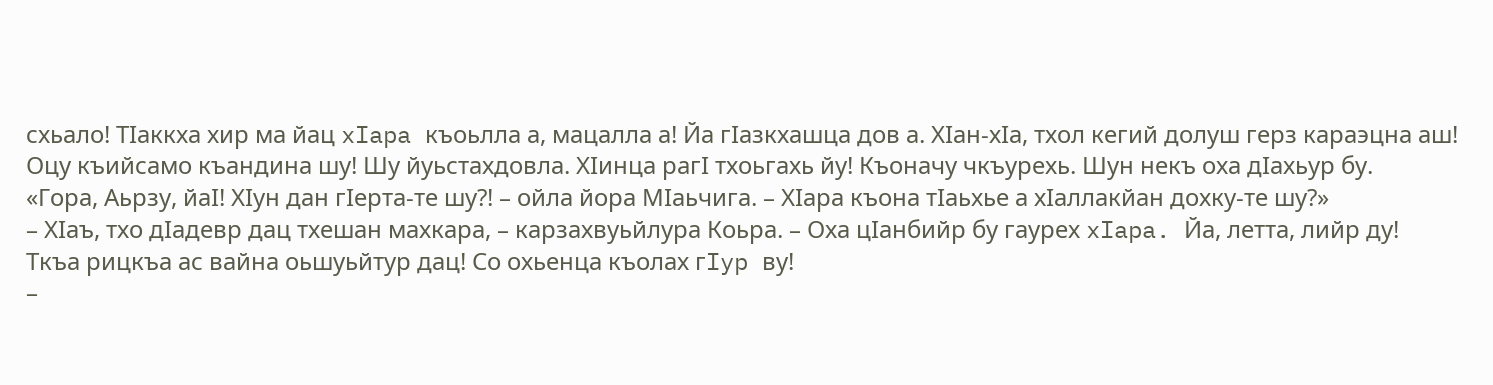схьало! ТIаккха хир ма йац xIapa къоьлла а, мацалла а! Йа гIазкхашца дов а. ХIан-хIа, тхол кегий долуш герз караэцна аш! Оцу къийсамо къандина шу! Шу йуьстахдовла. ХIинца paгI тхоьгахь йу! Къоначу чкъурехь. Шун некъ оха дIахьур бу.
«Гора, Аьрзу, йаI! ХIун дан гIерта-те шу?! – ойла йора МIаьчига. – ХIара къона тIаьхье а хIаллакйан дохку-те шу?»
– ХIаъ, тхо дIадевр дац тхешан махкара, – карзахвуьйлура Коьра. – Оха цIанбийр бу гаурех xIapa. Йа, летта, лийр ду! Ткъа рицкъа ас вайна оьшуьйтур дац! Со охьенца къолах гIyp ву!
–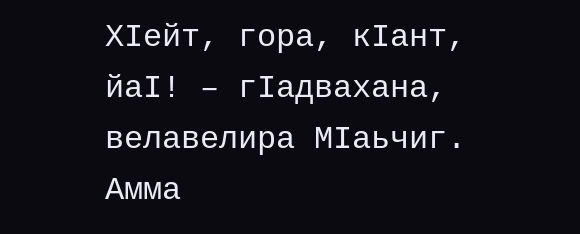ХIейт, гора, кIант, йаI! – гIадвахана, велавелира МIаьчиг. Амма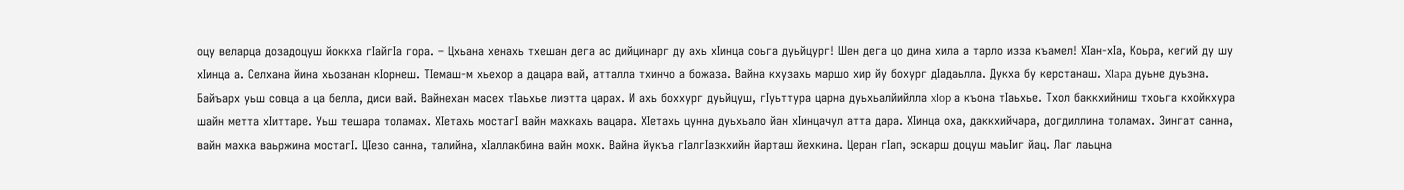оцу веларца дозадоцуш йоккха гIайгIа гора. – Цхьана хенахь тхешан дега ас дийцинарг ду ахь хIинца соьга дуьйцург! Шен дега цо дина хила а тарло изза къамел! ХIан-хIа, Коьра, кегий ду шу хIинца а. Селхана йина хьозанан кIорнеш. ТIемаш-м хьехор а дацара вай, атталла тхинчо а божаза. Вайна кхузахь маршо хир йу бохург дIадаьлла. Дукха бу керстанаш. XIapa дуьне дуьзна. Байъарх уьш совца а ца белла, диси вай. Вайнехан масех тIаьхье лиэтта царах. И ахь боххург дуьйцуш, гIуьттура царна дуьхьалйийлла xIop а къона тIаьхье. Тхол баккхийниш тхоьга кхойкхура шайн метта хIиттаре. Уьш тешара толамах. ХIетахь мостагI вайн махкахь вацара. ХIетахь цунна дуьхьало йан хIинцачул атта дара. ХIинца оха, даккхийчара, догдиллина толамах. Зингат санна, вайн махка ваьржина мостагI. ЦIезо санна, талийна, хIаллакбина вайн мохк. Вайна йукъа гIалгIазкхийн йарташ йехкина. Церан гIап, эскарш доцуш маьIиг йац. Лаг лаьцна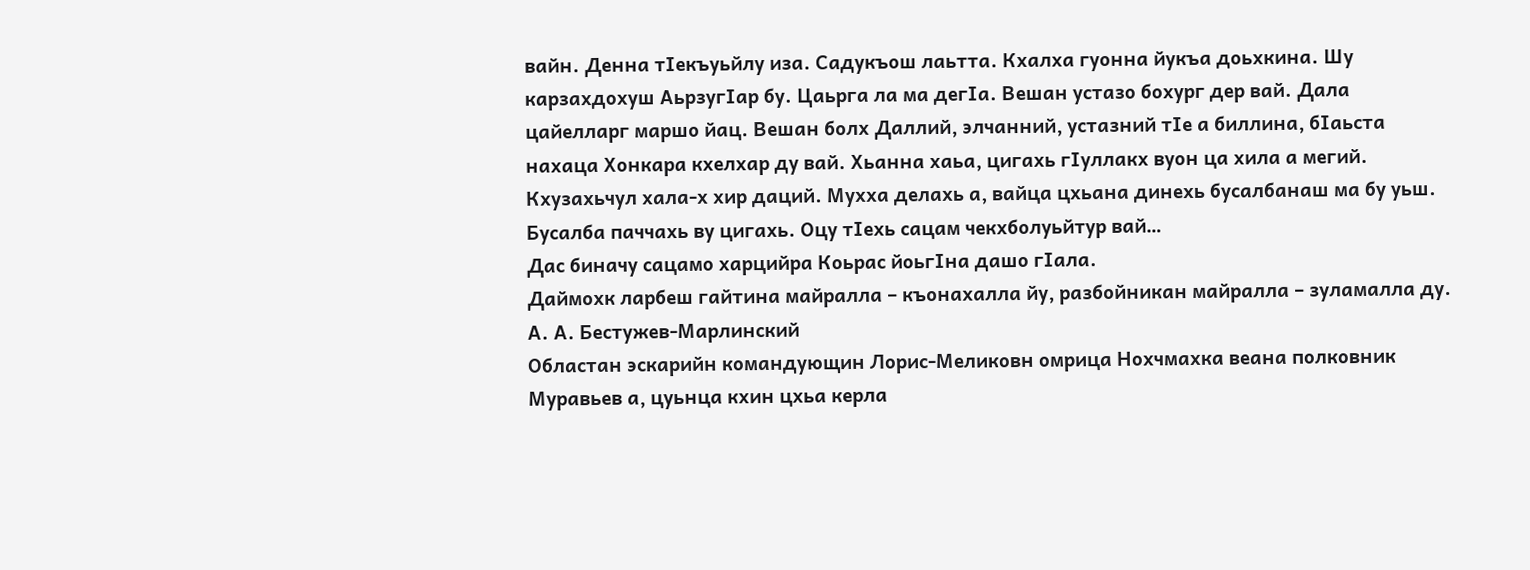вайн. Денна тIекъуьйлу иза. Садукъош лаьтта. Кхалха гуонна йукъа доьхкина. Шу карзахдохуш АьрзугIар бу. Цаьрга ла ма дегIа. Вешан устазо бохург дер вай. Дала цайелларг маршо йац. Вешан болх Даллий, элчанний, устазний тIе а биллина, бIаьста нахаца Хонкара кхелхар ду вай. Хьанна хаьа, цигахь гIуллакх вуон ца хила а мегий. Кхузахьчул хала-х хир даций. Мухха делахь а, вайца цхьана динехь бусалбанаш ма бу уьш. Бусалба паччахь ву цигахь. Оцу тIехь сацам чекхболуьйтур вай…
Дас биначу сацамо харцийра Коьрас йоьгIна дашо гIала.
Даймохк ларбеш гайтина майралла – къонахалла йу, разбойникан майралла – зуламалла ду.
А. А. Бестужев-Марлинский
Областан эскарийн командующин Лорис-Меликовн омрица Нохчмахка веана полковник Муравьев а, цуьнца кхин цхьа керла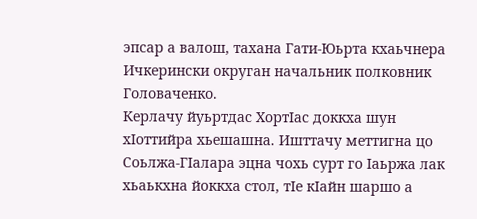эпсар а валош, тахана Гати-Юьрта кхаьчнера Ичкерински округан начальник полковник Головаченко.
Керлачу йуьртдас ХортIас доккха шун хIоттийра хьешашна. Ишттачу меттигна цо Соьлжа-ГIалара эцна чохь сурт го Iаьржа лак хьаькхна йоккха стол, тIе кIайн шаршо а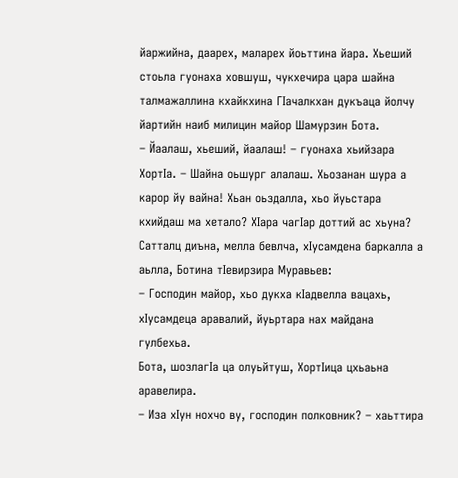йаржийна, даарех, маларех йоьттина йара. Хьеший стоьла гуонаха ховшуш, чукхечира цара шайна талмажаллина кхайкхина ГIачалкхан дукъаца йолчу йартийн наиб милицин майор Шамурзин Бота.
– Йаалаш, хьеший, йаалаш! – гуонаха хьийзара ХортIа. – Шайна оьшург алалаш. Хьозанан шура а карор йу вайна! Хьан оьздалла, хьо йуьстара кхийдаш ма хетало? ХIара чагIар доттий ас хьуна?
Сатталц диъна, мелла бевлча, хIусамдена баркалла а аьлла, Ботина тIевирзира Муравьев:
– Господин майор, хьо дукха кIадвелла вацахь, хIусамдеца аравалий, йуьртара нах майдана гулбехьа.
Бота, шозлагIа ца олуьйтуш, ХортIица цхьаьна аравелира.
– Иза хIун нохчо ву, господин полковник? – хаьттира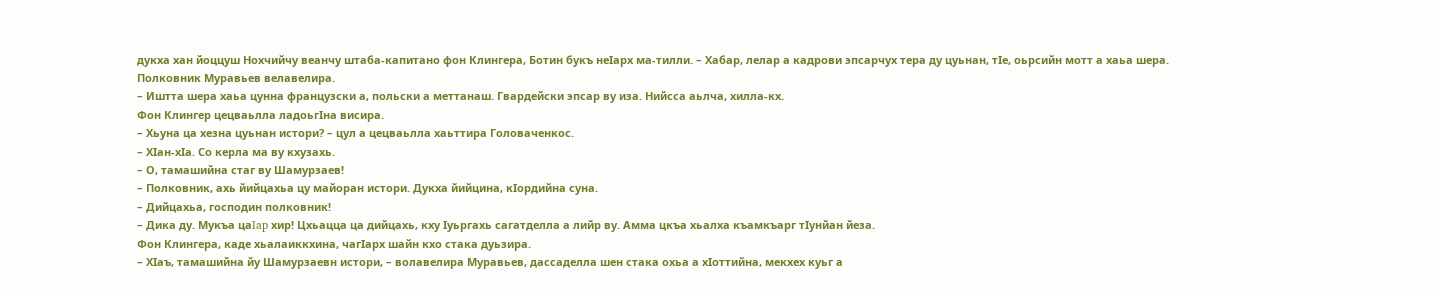дукха хан йоццуш Нохчийчу веанчу штаба-капитано фон Клингера, Ботин букъ неIарх ма-тилли. – Хабар, лелар а кадрови эпсарчух тера ду цуьнан, тIе, оьрсийн мотт а хаьа шера.
Полковник Муравьев велавелира.
– Иштта шера хаьа цунна французски а, польски а меттанаш. Гвардейски эпсар ву иза. Нийсса аьлча, хилла-кх.
Фон Клингер цецваьлла ладоьгIна висира.
– Хьуна ца хезна цуьнан истори? – цул а цецваьлла хаьттира Головаченкос.
– ХIан-хIа. Со керла ма ву кхузахь.
– О, тамашийна стаг ву Шамурзаев!
– Полковник, ахь йийцахьа цу майоран истори. Дукха йийцина, кIордийна суна.
– Дийцахьа, господин полковник!
– Дика ду. Мукъа цаIap хир! Цхьацца ца дийцахь, кху Iуьргахь сагатделла а лийр ву. Амма цкъа хьалха къамкъарг тIунйан йеза.
Фон Клингера, каде хьалаиккхина, чагIарх шайн кхо стака дуьзира.
– ХIаъ, тамашийна йу Шамурзаевн истори, – волавелира Муравьев, дассаделла шен стака охьа а хIоттийна, мекхех куьг а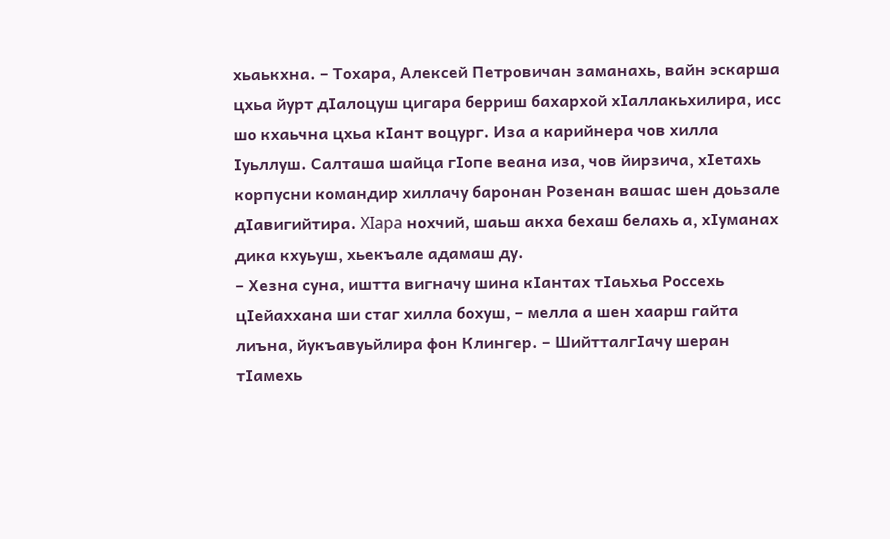хьаькхна. – Тохара, Алексей Петровичан заманахь, вайн эскарша цхьа йурт дIалоцуш цигара берриш бахархой хIаллакьхилира, исс шо кхаьчна цхьа кIант воцург. Иза а карийнера чов хилла Iуьллуш. Салташа шайца гIопе веана иза, чов йирзича, хIетахь корпусни командир хиллачу баронан Розенан вашас шен доьзале дIавигийтира. XIapa нохчий, шаьш акха бехаш белахь а, хIуманах дика кхуьуш, хьекъале адамаш ду.
– Хезна суна, иштта вигначу шина кIантах тIаьхьа Россехь цIейаххана ши стаг хилла бохуш, – мелла а шен хаарш гайта лиъна, йукъавуьйлира фон Клингер. – ШийтталгIачу шеран тIамехь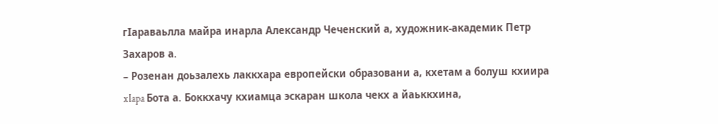гIараваьлла майра инарла Александр Чеченский а, художник-академик Петр Захаров а.
– Розенан доьзалехь лаккхара европейски образовани а, кхетам а болуш кхиира xIapa Бота а. Боккхачу кхиамца эскаран школа чекх а йаьккхина,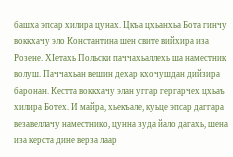башха эпсар хилира цунах. Цкъа цхьанхьа Бота гинчу воккхачу эло Константина шен свите вийхира иза Розене. ХIетахь Польски паччахьаллехь ша наместник волуш. Паччахьан вешин дехар кхочушдан дийзира баронан. Кестта воккхачу элан уггар гергарчех цхьаъ хилира Ботех. И майра, хьекъале, куьце эпсар даггара везавеллачу наместнико, цунна зуда йало дагахь, шена иза керста дине верза лаар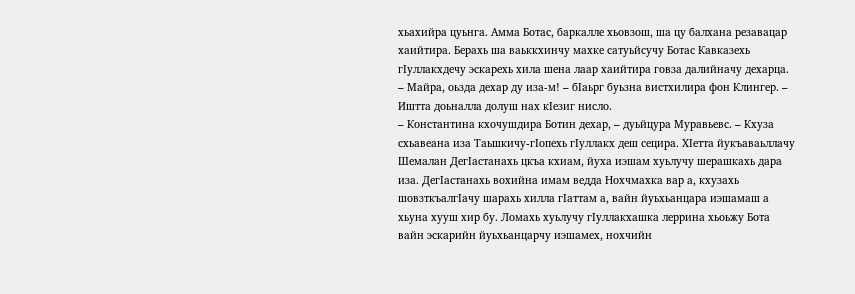хьахийра цуьнга. Амма Ботас, баркалле хьовзош, ша цу балхана резавацар хаийтира. Берахь ша ваьккхинчу махке сатуьйсучу Ботас Кавказехь гIуллакхдечу эскарехь хила шена лаар хаийтира говза далийначу дехарца.
– Майра, оьзда дехар ду иза-м! – бIаьрг буьзна вистхилира фон Клингер. – Иштта доьналла долуш нах кIезиг нисло.
– Константина кхочушдира Ботин дехар, – дуьйцура Муравьевс. – Кхуза схьавеана иза Таьшкичу-гIопехь гIуллакх деш сецира. ХIетта йукъаваьллачу Шемалан ДегIастанахь цкъа кхиам, йуха иэшам хуьлучу шерашкахь дара иза. ДегIастанахь вохийна имам ведда Нохчмахка вар а, кхузахь шовзткъалгIачу шарахь хилла гIаттам а, вайн йуьхьанцара иэшамаш а хьуна хууш хир бу. Ломахь хуьлучу гIуллакхашка леррина хьоьжу Бота вайн эскарийн йуьхьанцарчу иэшамех, нохчийн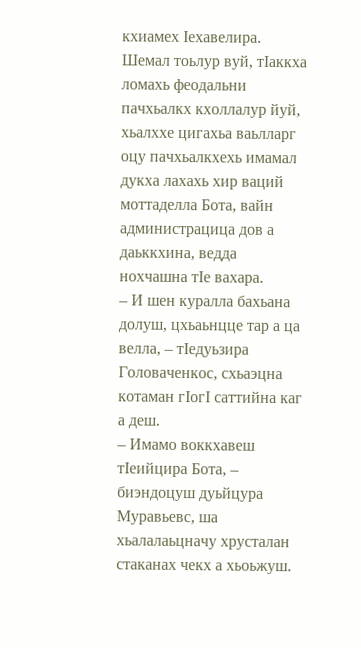кхиамех Iехавелира. Шемал тоьлур вуй, тIаккха ломахь феодальни пачхьалкх кхоллалур йуй, хьалххе цигахьа ваьлларг оцу пачхьалкхехь имамал дукха лахахь хир ваций моттаделла Бота, вайн администрацица дов а даьккхина, ведда нохчашна тIе вахара.
– И шен куралла бахьана долуш, цхьаьнцце тар а ца велла, – тIедуьзира Головаченкос, схьаэцна котаман гIoгI саттийна каг а деш.
– Имамо воккхавеш тIеийцира Бота, – биэндоцуш дуьйцура Муравьевс, ша хьалалаьцначу хрусталан стаканах чекх а хьоьжуш.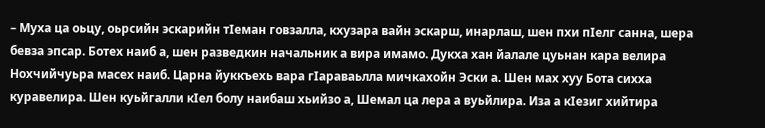– Муха ца оьцу, оьрсийн эскарийн тIеман говзалла, кхузара вайн эскарш, инарлаш, шен пхи пIелг санна, шера бевза эпсар. Ботех наиб а, шен разведкин начальник а вира имамо. Дукха хан йалале цуьнан кара велира Нохчийчуьра масех наиб. Царна йуккъехь вара гIараваьлла мичкахойн Эски а. Шен мах хуу Бота сихха куравелира. Шен куьйгалли кIел болу наибаш хьийзо а, Шемал ца лера а вуьйлира. Иза а кIезиг хийтира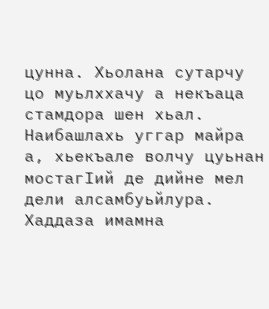цунна. Хьолана сутарчу цо муьлххачу а некъаца стамдора шен хьал. Наибашлахь уггар майра а, хьекъале волчу цуьнан мостагIий де дийне мел дели алсамбуьйлура. Хаддаза имамна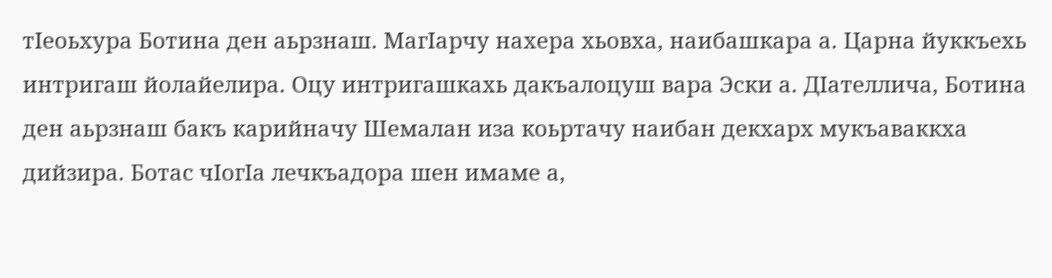тIеоьхура Ботина ден аьрзнаш. МагIарчу нахера хьовха, наибашкара а. Царна йуккъехь интригаш йолайелира. Оцу интригашкахь дакъалоцуш вара Эски а. ДIателлича, Ботина ден аьрзнаш бакъ карийначу Шемалан иза коьртачу наибан декхарх мукъаваккха дийзира. Ботас чIогIа лечкъадора шен имаме а,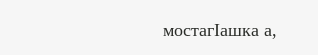мостагIашка а,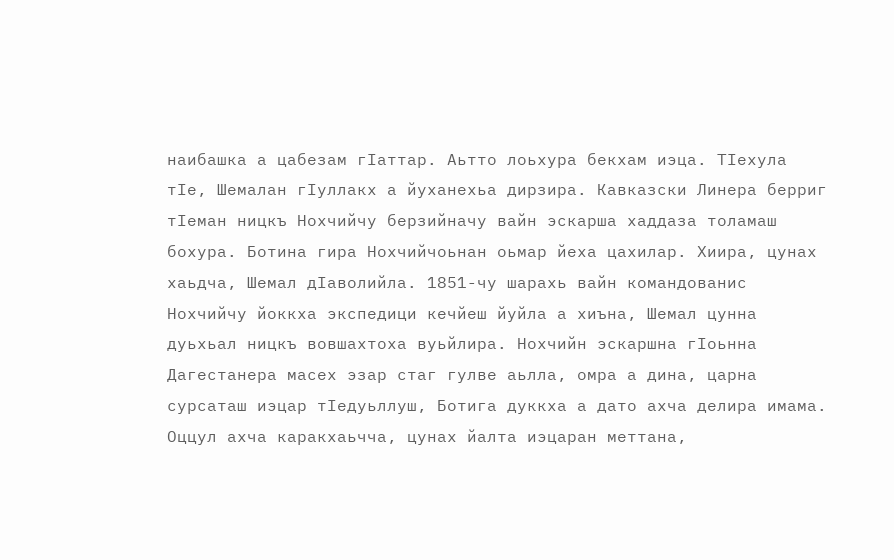наибашка а цабезам гIаттар. Аьтто лоьхура бекхам иэца. ТIехула тIе, Шемалан гIуллакх а йуханехьа дирзира. Кавказски Линера берриг тIеман ницкъ Нохчийчу берзийначу вайн эскарша хаддаза толамаш бохура. Ботина гира Нохчийчоьнан оьмар йеха цахилар. Хиира, цунах хаьдча, Шемал дIаволийла. 1851-чу шарахь вайн командованис Нохчийчу йоккха экспедици кечйеш йуйла а хиъна, Шемал цунна дуьхьал ницкъ вовшахтоха вуьйлира. Нохчийн эскаршна гIоьнна Дагестанера масех эзар стаг гулве аьлла, омра а дина, царна сурсаташ иэцар тIедуьллуш, Ботига дуккха а дато ахча делира имама. Оццул ахча каракхаьчча, цунах йалта иэцаран меттана,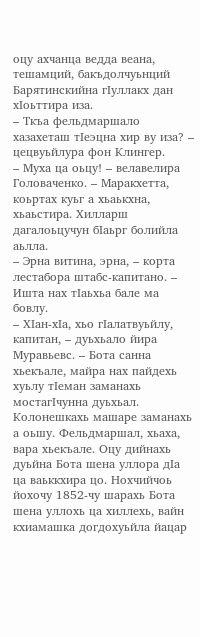оцу ахчанца ведда веана, тешамций, бакъдолчуьнций Барятинскийна гIуллакх дан хIоьттира иза.
– Ткъа фельдмаршало хазахеташ тIеэцна хир ву иза? – цецвуьйлура фон Клингер.
– Муха ца оьцу! – велавелира Головаченко. – Маракхетта, коьртах куьг а хьаькхна, хьаьстира. Хилларш дагалоьцучун бIаьрг болийла аьлла.
– Эрна витина, эрна, – корта лестабора штабс-капитано. – Ишта нах тIаьхьа бале ма бовлу.
– ХIан-хIа, хьо гIалатвуьйлу, капитан, – дуьхьало йира Муравьевс. – Бота санна хьекъале, майра нах пайдехь хуьлу тIеман заманахь мостагIчунна дуьхьал. Колонешкахь машаре заманахь а оьшу. Фельдмаршал, хьаха, вара хьекъале. Оцу дийнахь дуьйна Бота шена уллора дIа ца ваьккхира цо. Нохчийчоь йохочу 1852-чу шарахь Бота шена уллохь ца хиллехь, вайн кхиамашка догдохуьйла йацар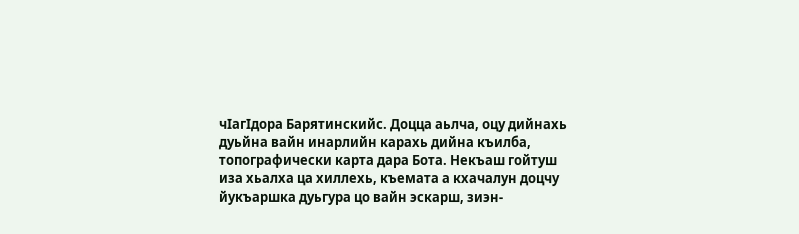чIагIдора Барятинскийс. Доцца аьлча, оцу дийнахь дуьйна вайн инарлийн карахь дийна къилба, топографически карта дара Бота. Некъаш гойтуш иза хьалха ца хиллехь, къемата а кхачалун доцчу йукъаршка дуьгура цо вайн эскарш, зиэн-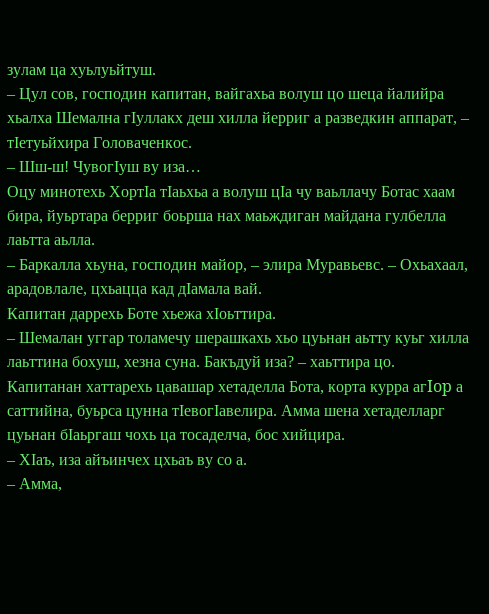зулам ца хуьлуьйтуш.
– Цул сов, господин капитан, вайгахьа волуш цо шеца йалийра хьалха Шемална гIуллакх деш хилла йерриг а разведкин аппарат, – тIетуьйхира Головаченкос.
– Шш-ш! ЧувогIуш ву иза…
Оцу минотехь ХортIа тIаьхьа а волуш цIа чу ваьллачу Ботас хаам бира, йуьртара берриг боьрша нах маьждиган майдана гулбелла лаьтта аьлла.
– Баркалла хьуна, господин майор, – элира Муравьевс. – Охьахаал, арадовлале, цхьацца кад дIамала вай.
Капитан даррехь Боте хьежа хIоьттира.
– Шемалан уггар толамечу шерашкахь хьо цуьнан аьтту куьг хилла лаьттина бохуш, хезна суна. Бакъдуй иза? – хаьттира цо.
Капитанан хаттарехь цавашар хетаделла Бота, корта курра aгIop а саттийна, буьрса цунна тIевогIавелира. Амма шена хетаделларг цуьнан бIаьргаш чохь ца тосаделча, бос хийцира.
– ХIаъ, иза айъинчех цхьаъ ву со а.
– Амма,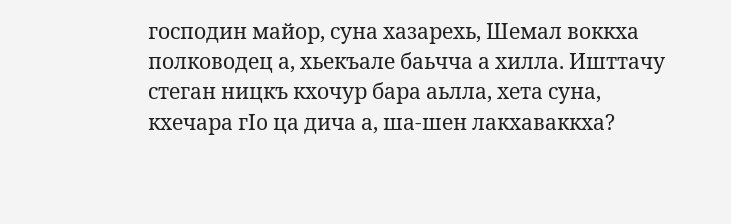господин майор, суна хазарехь, Шемал воккха полководец а, хьекъале баьчча а хилла. Ишттачу стеган ницкъ кхочур бара аьлла, хета суна, кхечара гIo ца дича а, ша-шен лакхаваккха?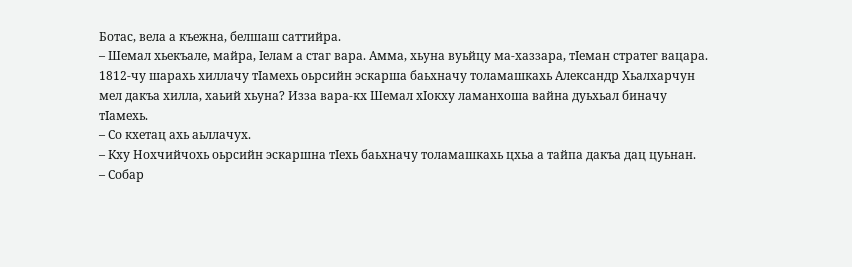Ботас, вела а къежна, белшаш саттийра.
– Шемал хьекъале, майра, Iелам а стаг вара. Амма, хьуна вуьйцу ма-хаззара, тIеман стратег вацара. 1812-чу шарахь хиллачу тIамехь оьрсийн эскарша баьхначу толамашкахь Александр Хьалхарчун мел дакъа хилла, хаьий хьуна? Изза вара-кх Шемал хIокху ламанхоша вайна дуьхьал биначу тIамехь.
– Со кхетац ахь аьллачух.
– Кху Нохчийчохь оьрсийн эскаршна тIехь баьхначу толамашкахь цхьа а тайпа дакъа дац цуьнан.
– Собар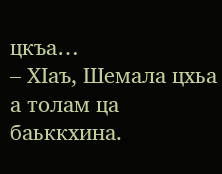цкъа…
– ХIаъ, Шемала цхьа а толам ца баьккхина.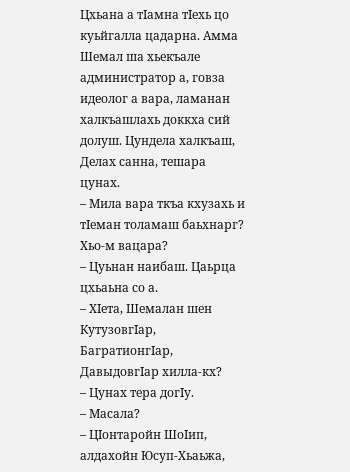Цхьана а тIамна тIехь цо куьйгалла цадарна. Амма Шемал ша хьекъале администратор а, говза идеолог а вара, ламанан халкъашлахь доккха сий долуш. Цундела халкъаш, Делах санна, тешара цунах.
– Мила вара ткъа кхузахь и тIеман толамаш баьхнарг? Хьо-м вацара?
– Цуьнан наибаш. Цаьрца цхьаьна со а.
– ХIета, Шемалан шен КутузовгIар, БагратионгIар, ДавыдовгIар хилла-кх?
– Цунах тера догIу.
– Масала?
– ЦIонтаройн ШоIип, алдахойн Юсуп-Хьаьжа,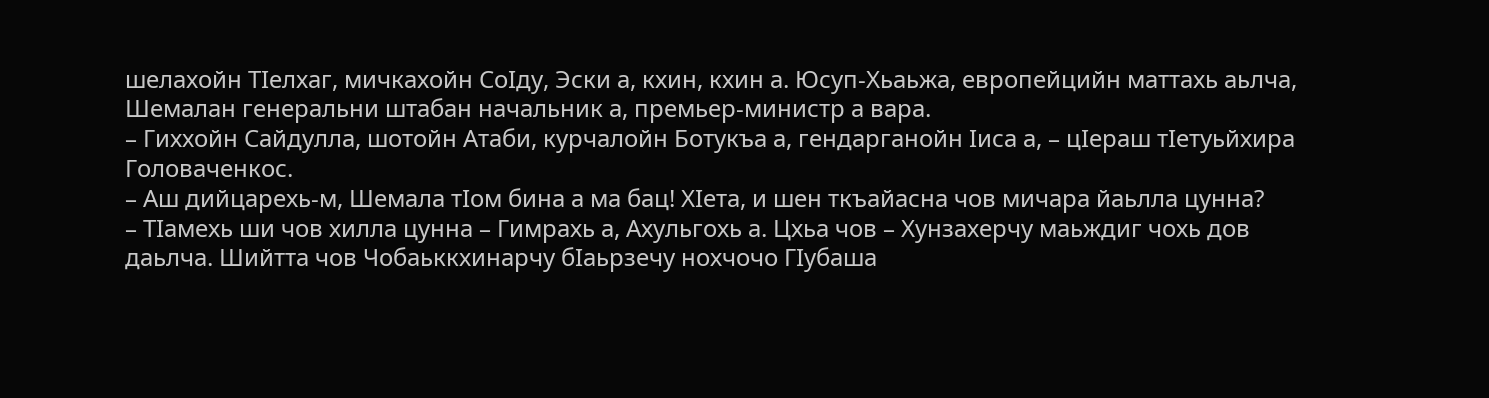шелахойн ТIелхаг, мичкахойн СоIду, Эски а, кхин, кхин а. Юсуп-Хьаьжа, европейцийн маттахь аьлча, Шемалан генеральни штабан начальник а, премьер-министр а вара.
– Гиххойн Сайдулла, шотойн Атаби, курчалойн Ботукъа а, гендарганойн Iиса а, – цIераш тIетуьйхира Головаченкос.
– Аш дийцарехь-м, Шемала тIом бина а ма бац! ХIета, и шен ткъайасна чов мичара йаьлла цунна?
– ТIамехь ши чов хилла цунна – Гимрахь а, Ахульгохь а. Цхьа чов – Хунзахерчу маьждиг чохь дов даьлча. Шийтта чов Чобаьккхинарчу бIаьрзечу нохчочо ГIубаша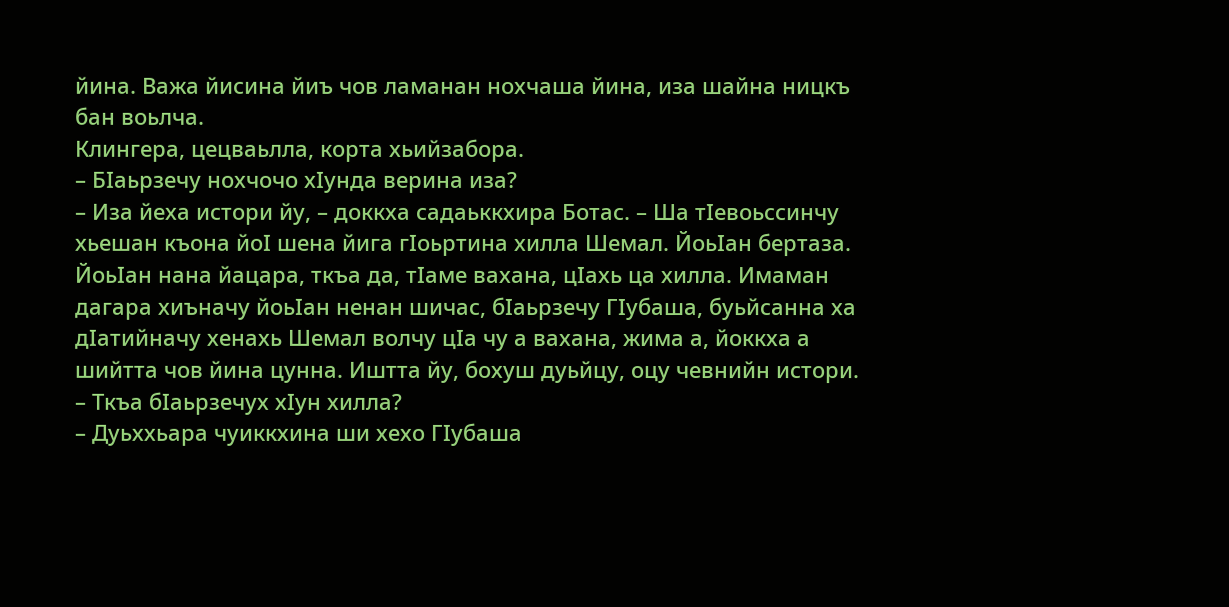йина. Важа йисина йиъ чов ламанан нохчаша йина, иза шайна ницкъ бан воьлча.
Клингера, цецваьлла, корта хьийзабора.
– БIаьрзечу нохчочо хIунда верина иза?
– Иза йеха истори йу, – доккха садаьккхира Ботас. – Ша тIевоьссинчу хьешан къона йоI шена йига гIоьртина хилла Шемал. ЙоьIан бертаза. ЙоьIан нана йацара, ткъа да, тIаме вахана, цIахь ца хилла. Имаман дагара хиъначу йоьIан ненан шичас, бIаьрзечу ГIубаша, буьйсанна ха дIатийначу хенахь Шемал волчу цIа чу а вахана, жима а, йоккха а шийтта чов йина цунна. Иштта йу, бохуш дуьйцу, оцу чевнийн истори.
– Ткъа бIаьрзечух хIун хилла?
– Дуьххьара чуиккхина ши хехо ГIубаша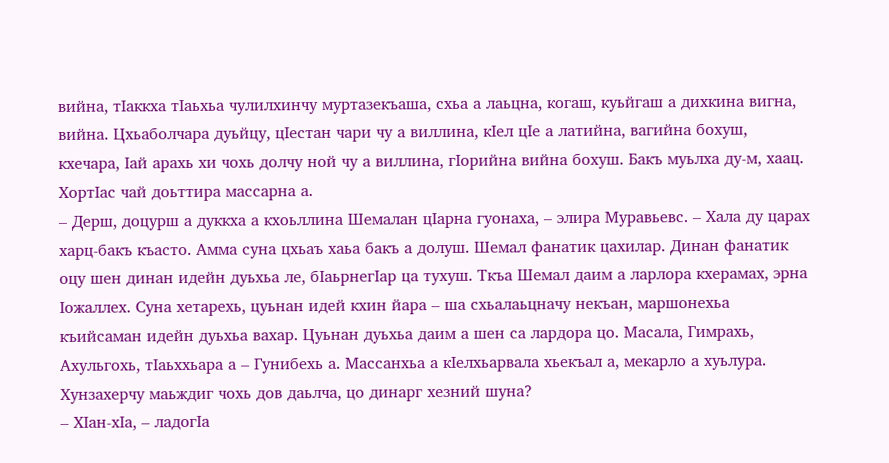вийна, тIаккха тIаьхьа чулилхинчу муртазекъаша, схьа а лаьцна, когаш, куьйгаш а дихкина вигна, вийна. Цхьаболчара дуьйцу, цIестан чари чу а виллина, кIел цIе а латийна, вагийна бохуш, кхечара, Iай арахь хи чохь долчу ной чу а виллина, гIорийна вийна бохуш. Бакъ муьлха ду-м, хаац.
ХортIас чай доьттира массарна а.
– Дерш, доцурш а дуккха а кхоьллина Шемалан цIарна гуонаха, – элира Муравьевс. – Хала ду царах харц-бакъ къасто. Амма суна цхьаъ хаьа бакъ а долуш. Шемал фанатик цахилар. Динан фанатик оцу шен динан идейн дуьхьа ле, бIаьрнегIар ца тухуш. Ткъа Шемал даим а ларлора кхерамах, эрна Iожаллех. Суна хетарехь, цуьнан идей кхин йара – ша схьалаьцначу некъан, маршонехьа къийсаман идейн дуьхьа вахар. Цуьнан дуьхьа даим а шен са лардора цо. Масала, Гимрахь, Ахульгохь, тIаьххьара а – Гунибехь а. Массанхьа а кIелхьарвала хьекъал а, мекарло а хуьлура. Хунзахерчу маьждиг чохь дов даьлча, цо динарг хезний шуна?
– ХIан-хIа, – ладогIа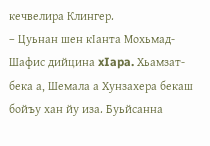кечвелира Клингер.
– Цуьнан шен кIанта Мохьмад-Шафис дийцина xIapa. Хьамзат-бека а, Шемала а Хунзахера бекаш бойъу хан йу иза. Буьйсанна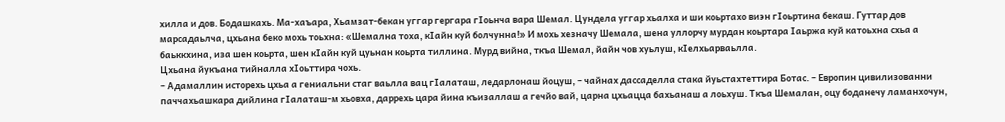хилла и дов. Бодашкахь. Ма-хаъара, Хьамзат-бекан уггар гергара гIоьнча вара Шемал. Цундела уггар хьалха и ши коьртахо виэн гIоьртина бекаш. Гуттар дов марсадаьлча, цхьана беко мохь тоьхна: «Шемална тоха, кIайн куй болчунна!» И мохь хезначу Шемала, шена уллорчу мурдан коьртара Iаьржа куй катоьхна схьа а баьккхина, иза шен коьрта, шен кIайн куй цуьнан коьрта тиллина. Мурд вийна, ткъа Шемал, йайн чов хуьлуш, кIелхьарваьлла.
Цхьана йукъана тийналла хIоьттира чохь.
– Адамаллин исторехь цхьа а гениальни стаг ваьлла вац гIaлаташ, ледарлонаш йоцуш, – чайнах дассаделла стака йуьстахтеттира Ботас. – Европин цивилизованни паччахьашкара дийлина гIалаташ-м хьовха, даррехь цара йина къизаллаш а гечйо вай, царна цхьацца бахьанаш а лоьхуш. Ткъа Шемалан, оцу боданечу ламанхочун,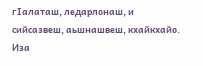гIалаташ, ледарлонаш, и сийсазвеш, аьшнашвеш, кхайкхайо. Иза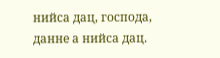нийса дац, господа, данне а нийса дац.